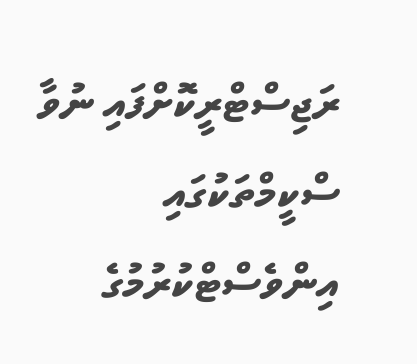ރަޖިސްޓްރީކޮށްފައި ނުވާ ސްކީމްތަކުގައި އިންވެސްޓްކުރުމުގެ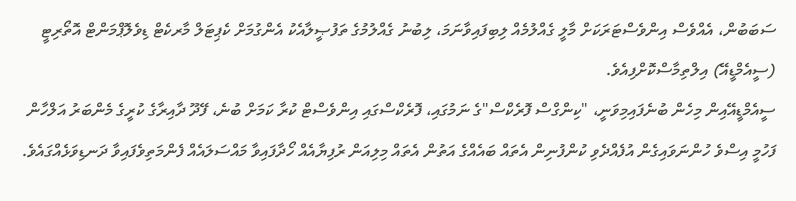ސަބަބުން، އެއްވެސް އިންވެސްޓަރަކަށް މާލީ ގެއްލުމެއް ލިބިފައިވާނަމަ، ލިބުނު ގެއްލުމުގެ ތަފުޞީލާއެކު އެންގުމަށް ކެޕިޓަލް މާރކެޓް ޑިވެލޮޕްމަންޓް އޮތޯރިޓީ (ސީއެމްޑީއޭ) އިލްތިމާސްކޮށްފިއެވެ.
ސީއެމްޑީއޭއިން މިހެން ބުނެފައިމިވަނީ، "ކިންގްސް ފޮރެކްސް"ގެ ނަމުގައި، ފޮރެކްސްގައި އިންވެސްޓް ކުރާ ކަމަށް ބުނެ، ފޭދޫ ދާއިރާގެ ކުރީގެ މެންބަރު އަލްހާން ފަހުމީ އިސްވެ ހުންނަވައިގެން އުފެއްދެވި ކުންފުނިން އެތައް ބައެއްގެ އަތުން އެތައް މިލިއަން ރުފިޔާއެއް ހޯދާފައިވާ މައްސަލައެއް ފެންމަތިވެފައިވާ ދަނޑިވަޅެއްގައެވެ.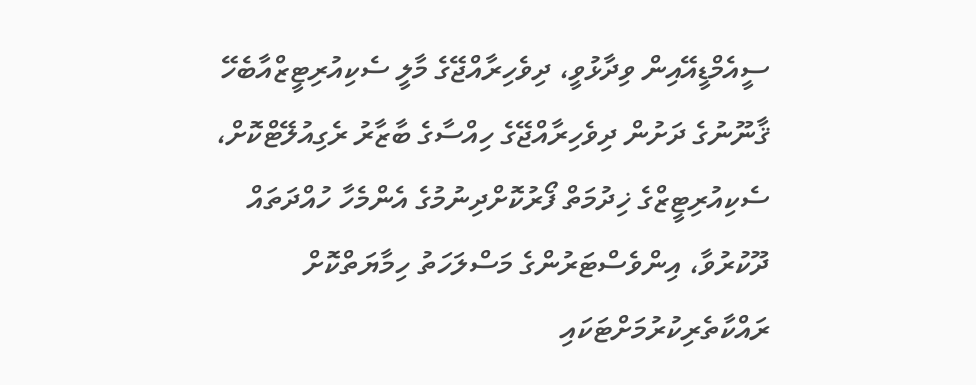ސީއެމްޑީއޭއިން ވިދާޅުވީ، ދިވެހިރާއްޖޭގެ މާލީ ސެކިއުރިޓީޒްއާބެހޭ ޤާނޫނުގެ ދަށުން ދިވެހިރާއްޖޭގެ ހިއްސާގެ ބާޒާރު ރެގިއުލޭޓްކޮށް، ސެކިއުރިޓީޒްގެ ޚިދުމަތް ފޯރުކޮށްދިނުމުގެ އެންމެހާ ހުއްދަތައް ދޫކުރުވާ، އިންވެސްޓަރުންގެ މަސްލަހަތު ހިމާޔަތްކޮށް ރައްކާތެރިކުރުމަށްޓަކައި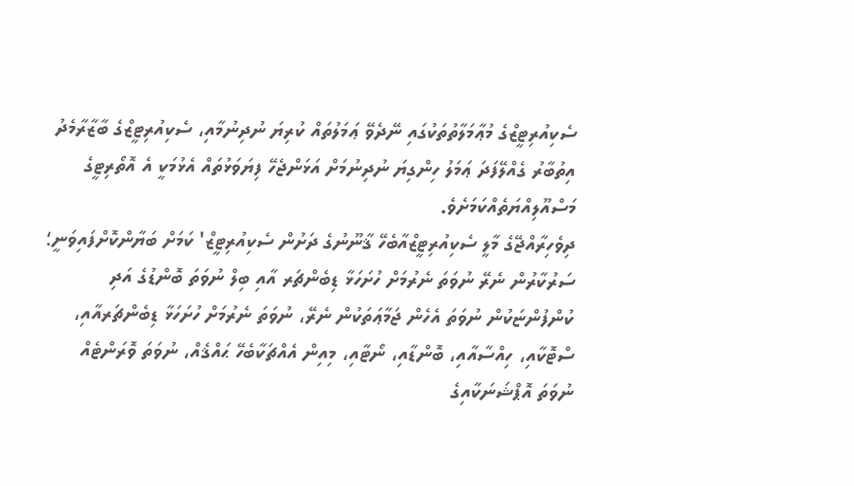ސެކިއުރިޓީޒްގެ މުޢާމަލާތުތަކުގައި ނޭދެވޭ ޢަމަލުތައް ކުރިޔަ ނުދިނުމާއި، ސެކިއުރިޓީޒްގެ ބާޒާރާމެދު އިތުބާރު ގެއްލޭފަދަ ޢަމަލު ހިންގިޔަ ނުދިނުމަށް އަޅަންޖެހޭ ފިޔަވަޅުތައް އެޅުމަކީ އެ އޮތޯރިޓީގެ މަސްއޫލިއްޔަތެއްކަމަށެވެ.
ދިވެހިރާއްޖޭގެ މާލީ ސެކިއުރިޓީޒްއާބެހޭ ޤާނޫނުގެ ދަށުން ސެކިއުރިޓީޒް' ކަމަށް ބަޔާންކޮށްފައިވަނީ؛ ސަރުކާރުން ނެރޭ ނުވަތަ ނެރުމަށް ހުށަހަޅާ ޑިބެންޗަރ އާއި ބިލް ނުވަތަ ބޮންޑުގެ އަދި ކުންފުންޏަކުން ނުވަތަ އެހެން ޖަމާޢަތަކުން ނެރޭ، ނުވަތަ ނެރުމަށް ހުށަހަޅާ ޑިބެންޗަރއާއި، ސްޓޮކާއި، ހިއްސާއާއި، ބޮންޑާއި، ނޯޓާއި، މިއިން އެއްޗަކާބެހޭ ޙައްޤެއް، ނުވަތަ ވޮރަންޓެއް ނުވަތަ އޮޕްޝަނަކާއިގެ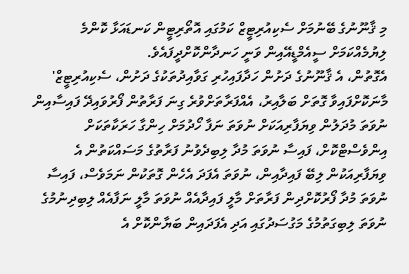މި ޤާނޫނުގެ ބޭނުމަށް ސެކިއުރިޓީޒް ކަމުގައި އޮތޯރިޓީން ކަނޑައަޅާ ކޮންމެ ލިޔުމެއްކަމަށް ސީއެމްޑީއޭއިން ވަނީ ހަނދާންކޮށްދީފައެވެ.
އެގޮތުން، އެ ޤާނޫނުގެ ދަށުން ހަދާފައިހުރި ގަވާއިދުތަކުގެ ދަށުން، ސެކިއުރިޓީޒް' މާނަކޮށްފައިވާ ގޮތަށް ބަލާއިރު، އެއްފަރާތަށްވުރެ ގިނަ ފަރާތުން ފޯރުވައިދޭ ފައިސާއިން ނުވަތަ މުދަލުން ވިޔަފާރިއަކަށް ނުވަތަ ނަފާ ހޯދުމަށް ހިންގާ ހަރަކާތަކަށް އިންވެސްޓްކޮށް، ފައިސާ ނުވަތަ މުދާ ލިބިދެވުނު ފަރާތުގެ މަސައްކަތުން އެ ވިޔަފާރިއަކުން ލިބޭ ފައިދާއިން، ނުވަތަ އެފަދަ އެހެން ގޮތަކުން ނަމަވެސް، ފައިސާ ނުވަތަ މުދާ ފޯރުކޮށްދިން ފަރާތަށް މާލީ ފައިދާއެއް ނުވަތަ މާލީ ނަފާއެއް ލިބިދިނުމުގެ ނުވަތަ ލިބިގަތުމުގެ މަގުސަދުގައި އަދި އެފަދައިން ބަޔާންކޮށް އެ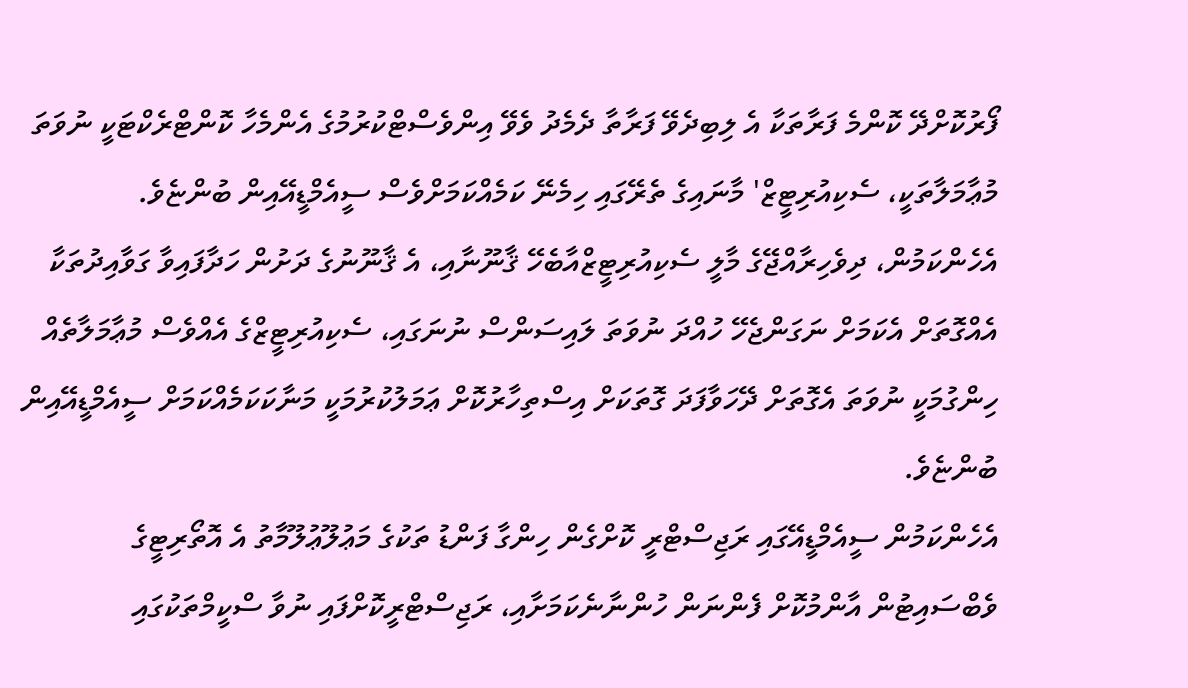ފޯރުކޮށްދޭ ކޮންމެ ފަރާތަކާ އެ ލިބިދެވޭ ފަރާތާ ދެމެދު ވެވޭ އިންވެސްޓްކުރުމުގެ އެންމެހާ ކޮންޓްރެކްޓަކީ ނުވަތަ މުޢާމަލާތަކީ، ސެކިއުރިޓީޒް' މާނައިގެ ތެރޭގައި ހިމެނޭ ކަމެއްކަމަށްވެސް ސީއެމްޑީއޭއިން ބުންޏެވެ.
އެހެންކަމުން، ދިވެހިރާއްޖޭގެ މާލީ ސެކިއުރިޓީޒްއާބެހޭ ޤާނޫނާއި، އެ ޤާނޫނުގެ ދަށުން ހަދާފައިވާ ގަވާއިދުތަކާ އެއްގޮތަށް އެކަމަށް ނަގަންޖެހޭ ހުއްދަ ނުވަތަ ލައިސަންސް ނުނަގައި، ސެކިއުރިޓީޒްގެ އެއްވެސް މުޢާމަލާތެއް ހިންގުމަކީ ނުވަތަ އެގޮތަށް ދޭހަވާފަދަ ގޮތަކަށް އިސްތިހާރުކޮށް ޢަމަލުކުރުމަކީ މަނާކަކަމެއްކަމަށް ސީއެމްޑީއޭއިން ބުންޏެވެ.
އެހެންކަމުން ސީއެމްޑީއޭގައި ރަޖިސްޓްރީ ކޮށްގެން ހިންގާ ފަންޑު ތަކުގެ މަޢުލޫޢުލޫމާތު އެ އޮތޯރިޓީގެ ވެބްސައިޓުން އާންމުކޮށް ފެންނަން ހުންނާނެކަމަށާއި، ރަޖިސްޓްރީކޮށްފައި ނުވާ ސްކީމްތަކުގައި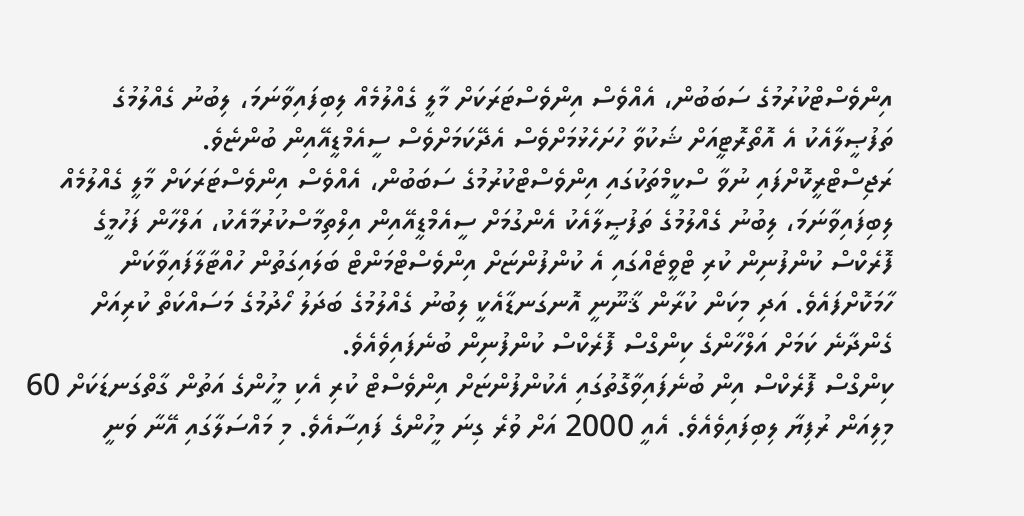އިންވެސްޓްކުރުމުގެ ސަބަބުން، އެއްވެސް އިންވެސްޓަރަކަށް މާލީ ގެއްލުމެއް ލިބިފައިވާނަމަ، ލިބުނު ގެއްލުމުގެ ތަފުޞީލާއެކު އެ އޮތޯރޮޓީއަށް ޝަކުވާ ހުށަހެޅުމަށްވެސް އެދޭކަމަށްވެސް ސީއެމްޑީއޭއިން ބުންޏެވެ.
ރަޖިސްޓްރީކޮށްފައި ނުވާ ސްކީމްތަކުގައި އިންވެސްޓްކުރުމުގެ ސަބަބުން، އެއްވެސް އިންވެސްޓަރަކަށް މާލީ ގެއްލުމެއް ލިބިފައިވާނަމަ، ލިބުނު ގެއްލުމުގެ ތަފުޞީލާއެކު އެންގުމަށް ސީއެމްޑީއޭއިން އިލްތިމާސްކުރުމާއެކު، އަލްހާން ފަހުމީގެ ފޮރެކްސް ކުންފުނިން ކުރި ޓްވީޓެއްގައި އެ ކުންފުންޏަށް އިންވެސްޓްމަންޓް ބަލައިގަތުން ހުއްޓާލާފައިވާކަން ހާމަކޮށްފައެވެ. އަދި މިކަން ކުރާން ޤާނޫނީ އޮނގަނޑާއެކީ ލިބުނު ގެއްލުމުގެ ބަދަލު ހޯދުމުގެ މަސައްކަތް ކުރިއަށް ގެންދާނެ ކަމަށް އަލްހާންގެ ކިންގްސް ފޮރެކްސް ކުންފުނިން ބުނެފައިވެއެވެ.
ކިންގްސް ފޮރެކްސް އިން ބުނެފައިވާގޮތުގައި އެކުންފުންޏަށް އިންވެސްޓް ކުރި އެކި މީހުންގެ އަތުން ގާތްގަނޑަކަށް 60 މިލިއަން ރުފިޔާ ލިބިފައިވެއެވެ. އެއީ 2000 އަށް ވުރެ ގިނަ މީހުންގެ ފައިސާއެވެ. މި މައްސަލާގައި އޭނާ ވަނީ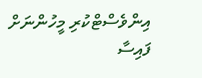އިންވެސްޓްކުރި މީހުންނަށް ފައިސާ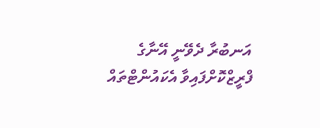އަނބުރާ ދެވޭނީ އޭނާގެ ފްރީޒްކޮށްފައިވާ އެކައުންޓްތައް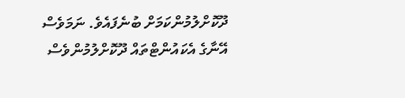ދޫކޮށްލުމުންކަމަށް ބުނެފައެވެ. ނަމަވެސް އޭނާގެ އެކައުންޓްތައް ދޫކޮށްލުމުންވެސް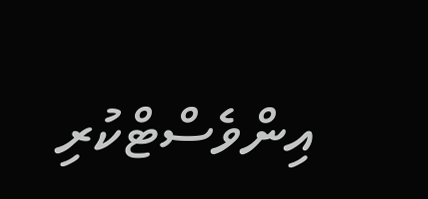އިންވެސްޓްކުރި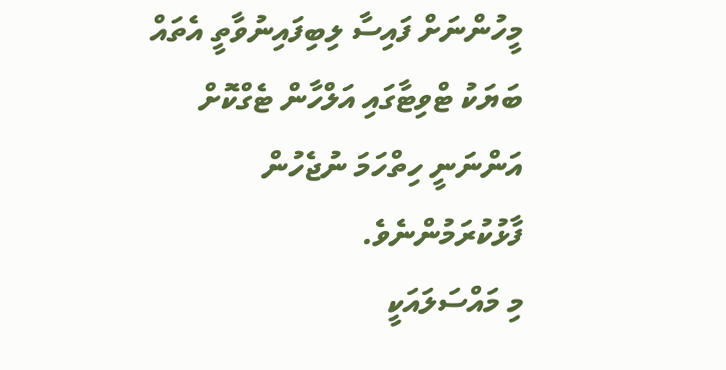މީހުންނަށް ފައިސާ ލިބިފައިނުވާތީ އެތައް ބަޔަކު ޓްވިޓާގައި އަލްހާން ޓެގްކޮށް އަންނަނީ ހިތްހަމަ ނުޖެހުން ފާޅުކުރަމުންނެވެ.
މި މައްސަލައަކީ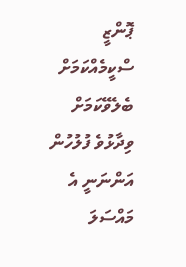ޕޮންޒީ ސްކީމެއްކަމަށް ބެލެވޭކަމަށް ވިދާޅުވެ ފުލުހުން އަންނަނީ އެ މައްސަލަ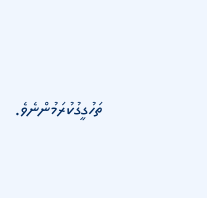ތަހުގީގުކުރަމުންނެވެ.